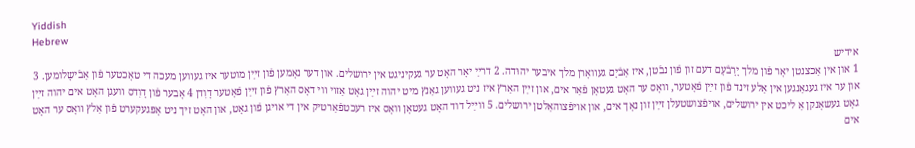Yiddish
Hebrew
אידיש
1 און אין אַכצנטן יאָר פֿון מלך יָרָבֿעָם דעם זון פֿון נבֿטן, איז אַבֿיָם געװאָרן מלך איבער יהוּדה. 2 דרײַ יאָר האָט ער געקיניגט אין ירושלים. און דער נאָמען פֿון זײַן מוטער איז געװען מעכה די טאָכטער פֿון אַבֿישָלומען. 3 און ער איז געגאַנגען אין אַלע זינד פֿון זײַן פֿאָטער, װאָס ער האָט געטאָן פֿאַר אים, און זײַן האַרץ איז ניט געװען גאַנץ מיט יהוה זײַן גאָט אַזױ װי דאָס האַרץ פֿון זײַן פֿאָטער דָוִדן 4 אָבער פֿון דָוִדס װעגן האָט אים יהוה זײַן גאָט געשאָנקן אַ ליכט אין ירושלים, אױפֿצושטעלן זײַן זון נאָך אים, און אױפֿצוהאַלטן ירושלים. 5 װײַל דוד האָט געטאָן װאָס איז רעכטפֿאַרטיק אין די אױגן פֿון גאָט, און האָט זיך ניט אָפּגעקערט פֿון אַלץ װאָס ער האָט אים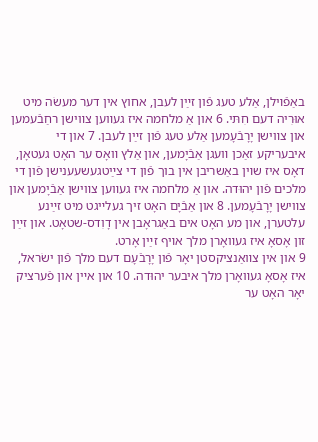באַפֿױלן, אַלע טעג פֿון זײַן לעבן, אחוץ אין דער מעשׂה מיט אוּרִיה דעם חִתּי. 6 און אַ מלחמה איז געװען צװישן רחַבֿעמען און צװישן יָרָבֿעָמען אַלע טעג פֿון זײַן לעבן. 7 און די איבעריקע זאַכן װעגן אַבֿיָמען, און אַלץ װאָס ער האָט געטאָן, דאָס איז שױן באַשריבן אין בוך פֿון די צײַטגעשעענישן פֿון די מלכים פֿון יהוּדה. און אַ מלחמה איז געװען צװישן אַבֿיָמען און צװישן יָרָבֿעָמען. 8 און אַבֿיָם האָט זיך געלײגט מיט זײַנע עלטערן, און מע האָט אים באַגראָבן אין דָוִדס-שטאָט. און זײַן זון אָסאָ איז געװאָרן מלך אױף זײַן אָרט.
9 און אין צװאַנציקסטן יאָר פֿון יָרָבֿעָם דעם מלך פֿון ישׂראל, איז אָסאָ געװאָרן מלך איבער יהוּדה. 10 און אײן און פֿערציק יאָר האָט ער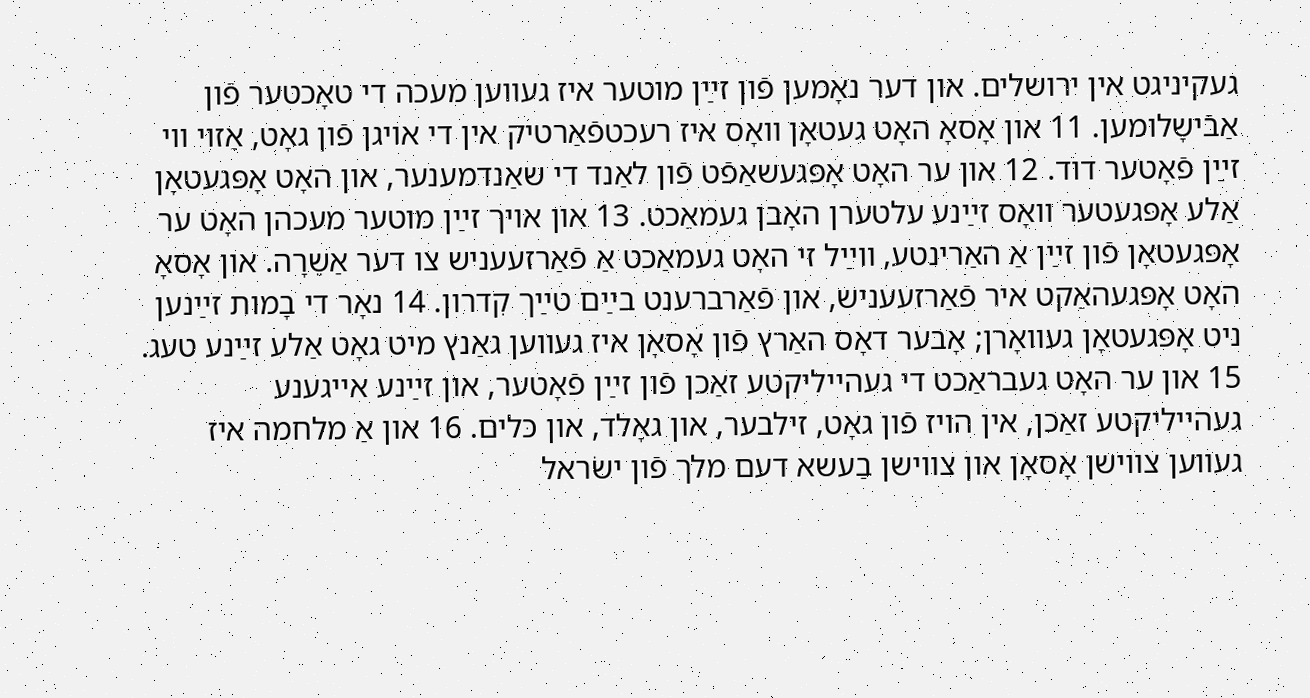געקיניגט אין ירושלים. און דער נאָמען פֿון זײַן מוטער איז געװען מעכה די טאָכטער פֿון אַבֿישָלומען. 11 און אָסאָ האָט געטאָן װאָס איז רעכטפֿאַרטיק אין די אױגן פֿון גאָט, אַזױ װי זײַן פֿאָטער דוד. 12 און ער האָט אָפּגעשאַפֿט פֿון לאַנד די שאַנדמענער, און האָט אָפּגעטאָן אַלע אָפּגעטער װאָס זײַנע עלטערן האָבן געמאַכט. 13 און אױך זײַן מוטער מעכהן האָט ער אָפּגעטאָן פֿון זײַן אַ האַרינטע, װײַל זי האָט געמאַכט אַ פֿאַרזעעניש צו דער אַשֵרָה. און אָסאָ האָט אָפּגעהאַקט איר פֿאַרזעעניש, און פֿאַרברענט בײַם טײַך קִדרון. 14 נאָר די בָמות זײַנען ניט אָפּגעטאָן געװאָרן; אָבער דאָס האַרץ פֿון אָסאָן איז געװען גאַנץ מיט גאָט אַלע זײַנע טעג. 15 און ער האָט געבראַכט די געהײליקטע זאַכן פֿון זײַן פֿאָטער, און זײַנע אײגענע געהײליקטע זאַכן, אין הױז פֿון גאָט, זילבער, און גאָלד, און כּלים. 16 און אַ מלחמה איז געװען צװישן אָסאָן און צװישן בַעשא דעם מלך פֿון ישׂראל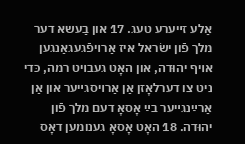אַלע זײערע טעג. 17 און בַעשא דער מלך פֿון ישׂראל איז אַרױפֿגעגאַנגען אױף יהוּדה, און האָט געבױט רמה, כּדי ניט צו דערלאָזן אַן אַרױסגײער און אַן אַרײַנגײער בײַ אָסאָ דעם מלך פֿון יהוּדה. 18 האָט אָסאָ גענומען דאָס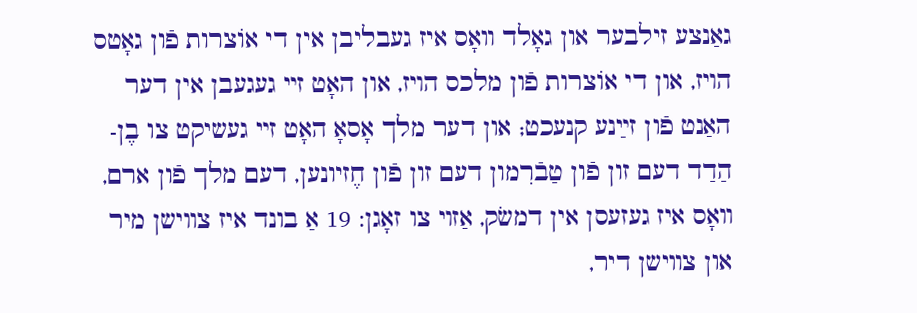גאַנצע זילבער און גאָלד װאָס איז געבליבן אין די אוֹצרות פֿון גאָטס הױז, און די אוֹצרות פֿון מלכס הױז, און האָט זײ געגעבן אין דער האַנט פֿון זײַנע קנעכט; און דער מלך אָסאָ האָט זײ געשיקט צו בֶן-הַדַד דעם זון פֿון טַבֿרִמון דעם זון פֿון חֶזיונען, דעם מלך פֿון ארם, װאָס איז געזעסן אין דמשׂק, אַזױ צו זאָגן: 19 אַ בונד איז צװישן מיר און צװישן דיר,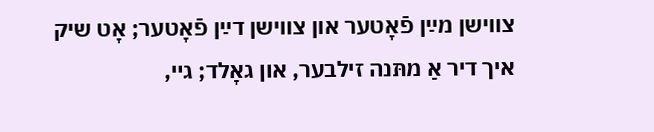צװישן מײַן פֿאָטער און צװישן דײַן פֿאָטער; אָט שיק איך דיר אַ מתּנה זילבער, און גאָלד; גײ,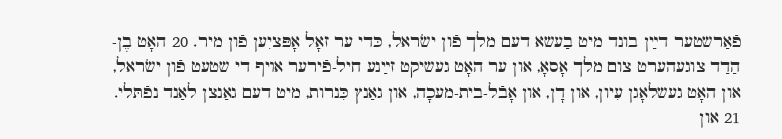פֿאַרשטער דײַן בונד מיט בַעשא דעם מלך פֿון ישׂראל, כּדי ער זאָל אָפּציִען פֿון מיר. 20 האָט בֶן-הַדַד צוגעהערט צום מלך אָסאָ, און ער האָט געשיקט זײַנע חיל-פֿירער אױף די שטעט פֿון ישׂראל, און האָט געשלאָגן עִיון, און דָן, און אָבֿל-בית-מעכָה, און גאַנץ כִּנרות, מיט דעם גאַנצן לאַנד נפֿתּלי. 21 און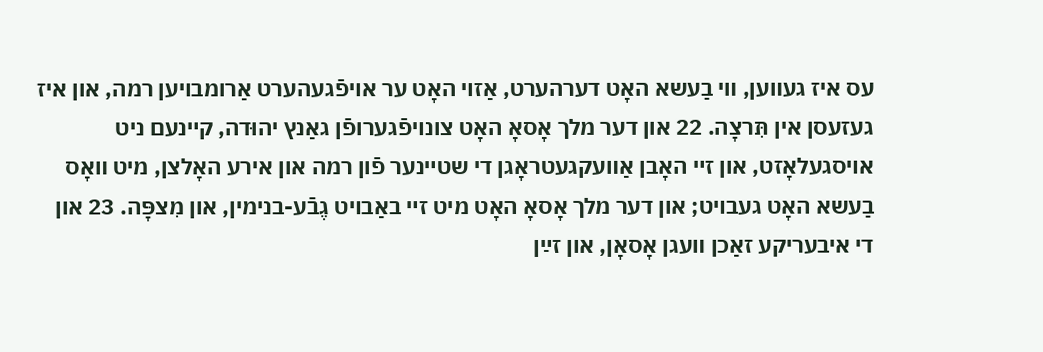עס איז געװען, װי בַעשא האָט דערהערט, אַזױ האָט ער אױפֿגעהערט אַרומבױען רמה, און איז געזעסן אין תִּרצָה. 22 און דער מלך אָסאָ האָט צונױפֿגערופֿן גאַנץ יהוּדה, קײנעם ניט אױסגעלאָזט, און זײ האָבן אַװעקגעטראָגן די שטײנער פֿון רמה און אירע האָלצן, מיט װאָס בַעשא האָט געבױט; און דער מלך אָסאָ האָט מיט זײ באַבױט גֶבֿע-בנימין, און מִצפָּה. 23 און די איבעריקע זאַכן װעגן אָסאָן, און זײַן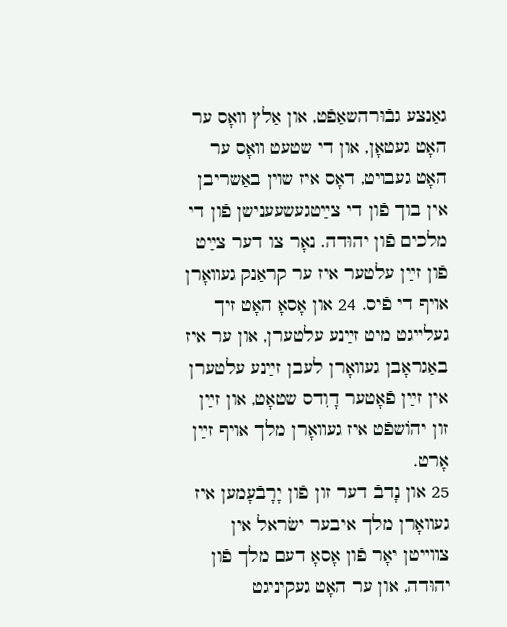גאַנצע גבֿוּרהשאַפֿט, און אַלץ װאָס ער האָט געטאָן, און די שטעט װאָס ער האָט געבױט, דאָס איז שױן באַשריבן אין בוך פֿון די צײַטגעשעענישן פֿון די מלכים פֿון יהוּדה. נאָר צו דער צײַט פֿון זײַן עלטער איז ער קראַנק געװאָרן אױף די פֿיס. 24 און אָסאָ האָט זיך געלײגט מיט זײַנע עלטערן, און ער איז באַגראָבן געװאָרן לעבן זײַנע עלטערן אין זײַן פֿאָטער דָוִדס שטאָט, און זײַן זון יהוֹשפֿט איז געװאָרן מלך אױף זײַן אָרט.
25 און נָדבֿ דער זון פֿון יָרָבֿעָמען איז געװאָרן מלך איבער ישׂראל אין צװײטן יאָר פֿון אָסאָ דעם מלך פֿון יהוּדה, און ער האָט געקיניגט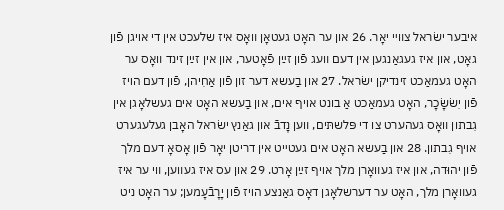איבער ישׂראל צװײ יאָר. 26 און ער האָט געטאָן װאָס איז שלעכט אין די אױגן פֿון גאָט, און איז געגאַנגען אין דעם װעג פֿון זײַן פֿאָטער, און אין זײַן זינד װאָס ער האָט געמאַכט זינדיקן ישׂראל. 27 און בַעשא דער זון פֿון אַחִיהן, פֿון דעם הױז פֿון יִשׂשָׂכָר, האָט געמאַכט אַ בונט אױף אים, און בַעשא האָט אים געשלאָגן אין גִבתון װאָס געהערט צו די פּלשתּים, װען נָדבֿ און גאַנץ ישׂראל האָבן געלעגערט אױף גִבתון. 28 און בַעשא האָט אים געטײט אין דריטן יאָר פֿון אָסאָ דעם מלך פֿון יהוּדה, און איז געװאָרן מלך אױף זײַן אָרט. 29 און עס איז געװען, װי ער איז געװאָרן מלך, האָט ער דערשלאָגן דאָס גאַנצע הױז פֿון יָרָבֿעָמען; ער האָט ניט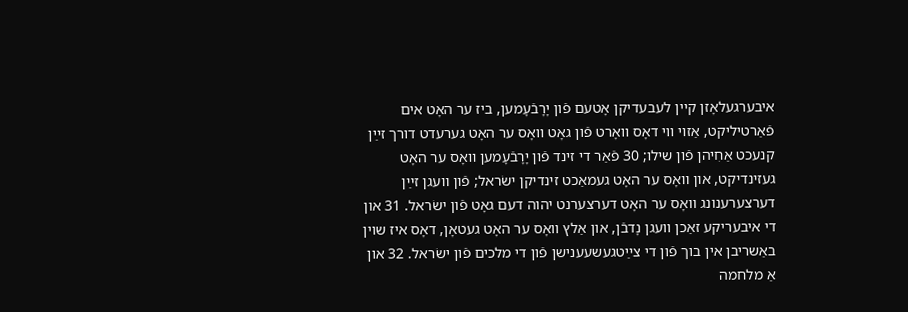איבערגעלאָזן קײן לעבעדיקן אָטעם פֿון יָרָבֿעָמען, ביז ער האָט אים פֿאַרטיליקט, אַזױ װי דאָס װאָרט פֿון גאָט װאָס ער האָט גערעדט דורך זײַן קנעכט אַחִיהן פֿון שילו; 30 פֿאַר די זינד פֿון יָרָבֿעָמען װאָס ער האָט געזינדיקט, און װאָס ער האָט געמאַכט זינדיקן ישׂראל; פֿון װעגן זײַן דערצערענונג װאָס ער האָט דערצערנט יהוה דעם גאָט פֿון ישׂראל. 31 און די איבעריקע זאַכן װעגן נָדבֿן, און אַלץ װאָס ער האָט געטאָן, דאָס איז שױן באַשריבן אין בוך פֿון די צײַטגעשעענישן פֿון די מלכים פֿון ישׂראל. 32 און אַ מלחמה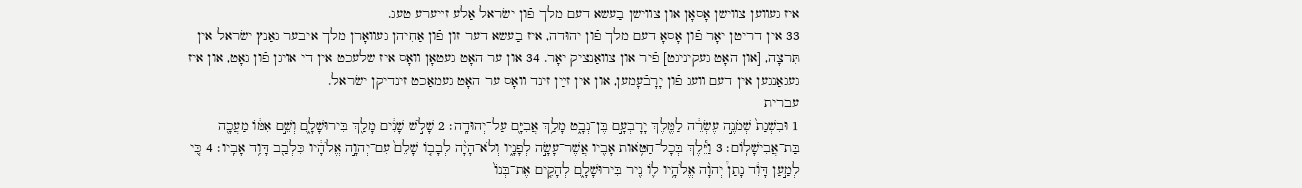איז געװען צװישן אָסאָן און צװישן בַעשא דעם מלך פֿון ישׂראל אַלע זײערע טעג.
33 אין דריטן יאָר פֿון אָסאָ דעם מלך פֿון יהוּדה, איז בַעשא דער זון פֿון אַחִיהן געװאָרן מלך איבער גאַנץ ישׂראל אין תִּרצָה, [און האָט געקיניגט] פֿיר און צװאַנציק יאָר. 34 און ער האָט געטאָן װאָס איז שלעכט אין די אױגן פֿון גאָט, און איז געגאַנגען אין דעם װעג פֿון יָרָבֿעָמען, און אין זײַן זינד װאָס ער האָט געמאַכט זינדיקן ישׂראל.
עברית
1 וּבִשְׁנַת֙ שְׁמֹנֶ֣ה עֶשְׂרֵ֔ה לַמֶּ֖לֶךְ יָרָבְעָ֣ם בֶּן־נְבָ֑ט מָלַ֥ךְ אֲבִיָּ֖ם עַל־יְהוּדָֽה׃ 2 שָׁלֹ֣שׁ שָׁנִ֔ים מָלַ֖ךְ בִּירוּשָׁלָ֑͏ִם וְשֵׁ֣ם אִמּ֔וֹ מַעֲכָ֖ה בַּת־אֲבִישָׁלֽוֹם׃ 3 וַיֵּ֕לֶךְ בְּכָל־חַטֹּ֥אות אָבִ֖יו אֲשֶׁר־עָשָׂ֣ה לְפָנָ֑יו וְלֹא־הָיָ֨ה לְבָב֤וֹ שָׁלֵם֙ עִם־יְהוָ֣ה אֱלֹהָ֔יו כִּלְבַ֖ב דָּוִ֥ד אָבִֽיו׃ 4 כִּ֚י לְמַ֣עַן דָּוִ֔ד נָתַן֩ יְהוָ֨ה אֱלֹהָ֥יו ל֛וֹ נִ֖יר בִּירוּשָׁלָ֑͏ִם לְהָקִ֤ים אֶת־בְּנוֹ֙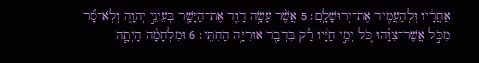אַחֲרָ֔יו וּֽלְהַעֲמִ֖יד אֶת־יְרוּשָׁלָֽ͏ִם׃ 5 אֲשֶׁ֨ר עָשָׂ֥ה דָוִ֛ד אֶת־הַיָּשָׁ֖ר בְּעֵינֵ֣י יְהוָ֑ה וְלֹֽא־סָ֞ר מִכֹּ֣ל אֲשֶׁר־צִוָּ֗הוּ כֹּ֚ל יְמֵ֣י חַיָּ֔יו רַ֕ק בִּדְבַ֖ר אוּרִיָּ֥ה הַחִתִּֽי׃ 6 וּמִלְחָמָ֨ה הָיְתָ֧ה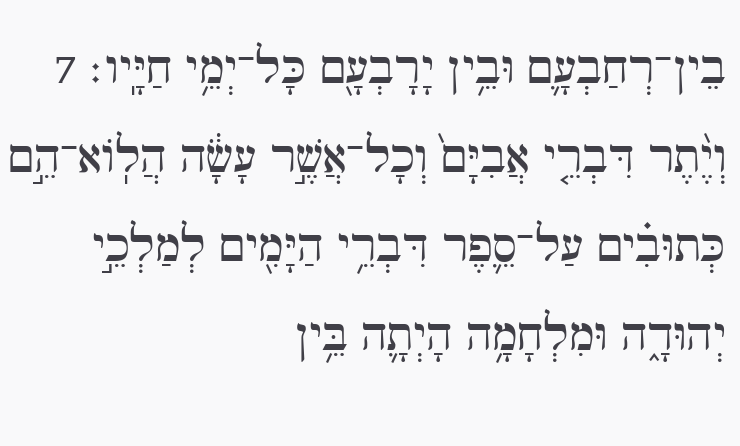בֵין־רְחַבְעָ֛ם וּבֵ֥ין יָרָבְעָ֖ם כָּל־יְמֵ֥י חַיָּֽיו׃ 7 וְיֶ֨תֶר דִּבְרֵ֤י אֲבִיָּם֙ וְכָל־אֲשֶׁ֣ר עָשָׂ֔ה הֲלֽוֹא־הֵ֣ם כְּתוּבִ֗ים עַל־סֵ֛פֶר דִּבְרֵ֥י הַיָּמִ֖ים לְמַלְכֵ֣י יְהוּדָ֑ה וּמִלְחָמָ֥ה הָיְתָ֛ה בֵּ֥ין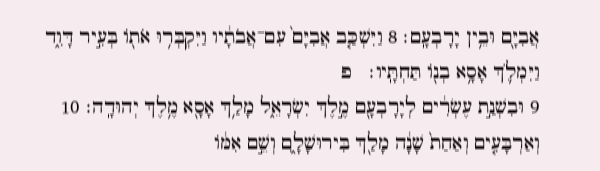אֲבִיָּ֖ם וּבֵ֥ין יָרָבְעָֽם׃ 8 וַיִּשְׁכַּ֤ב אֲבִיָּם֙ עִם־אֲבֹתָ֔יו וַיִּקְבְּר֥וּ אֹת֖וֹ בְּעִ֣יר דָּוִ֑ד וַיִּמְלֹ֛ךְ אָסָ֥א בְנ֖וֹ תַּחְתָּֽיו׃   פ
9 וּבִשְׁנַ֣ת עֶשְׂרִ֔ים לְיָרָבְעָ֖ם מֶ֣לֶךְ יִשְׂרָאֵ֑ל מָלַ֥ךְ אָסָ֖א מֶ֥לֶךְ יְהוּדָֽה׃ 10 וְאַרְבָּעִ֤ים וְאַחַת֙ שָׁנָ֔ה מָלַ֖ךְ בִּירוּשָׁלָ֑͏ִם וְשֵׁ֣ם אִמּ֔וֹ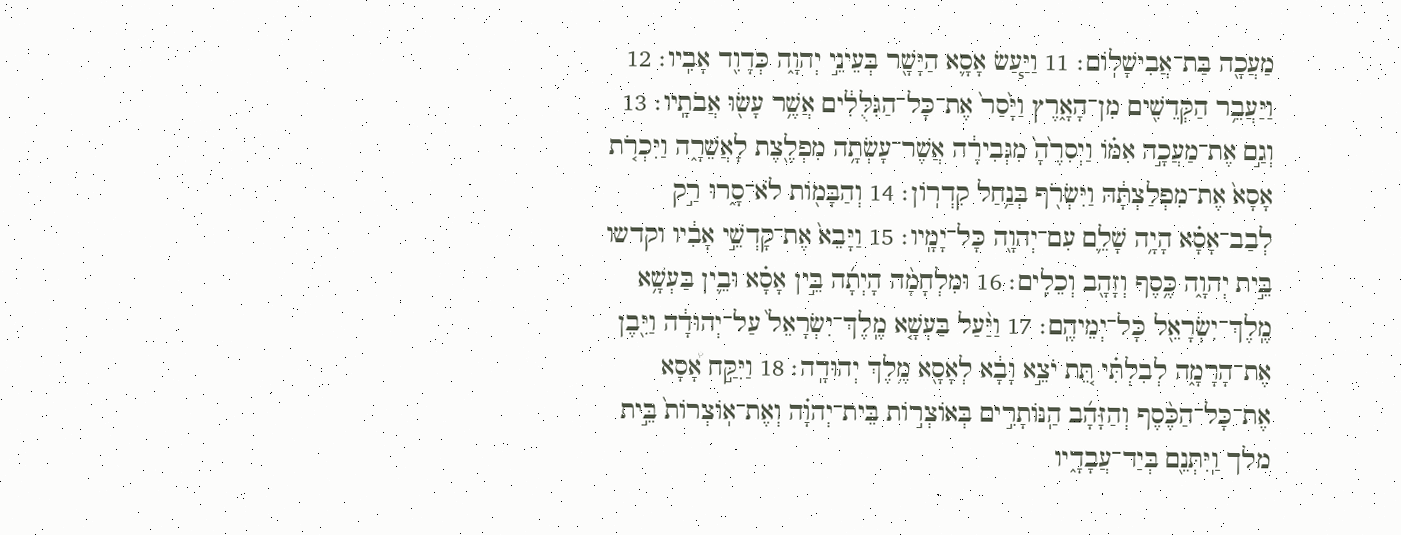מַעֲכָ֖ה בַּת־אֲבִישָׁלֽוֹם׃ 11 וַיַּ֧עַשׂ אָסָ֛א הַיָּשָׁ֖ר בְּעֵינֵ֣י יְהוָ֑ה כְּדָוִ֖ד אָבִֽיו׃ 12 וַיַּעֲבֵ֥ר הַקְּדֵשִׁ֖ים מִן־הָאָ֑רֶץ וַיָּ֙סַר֙ אֶת־כָּל־הַגִּלֻּלִ֔ים אֲשֶׁ֥ר עָשׂ֖וּ אֲבֹתָֽיו׃ 13 וְגַ֣ם אֶת־מַעֲכָ֣ה אִמּ֗וֹ וַיְסִרֶ֙הָ֙ מִגְּבִירָ֔ה אֲשֶׁר־עָשְׂתָ֥ה מִפְלֶ֖צֶת לָאֲשֵׁרָ֑ה וַיִּכְרֹ֤ת אָסָא֙ אֶת־מִפְלַצְתָּ֔הּ וַיִּשְׂרֹ֖ף בְּנַ֥חַל קִדְרֽוֹן׃ 14 וְהַבָּמ֖וֹת לֹא־סָ֑רוּ רַ֣ק לְבַב־אָסָ֗א הָיָ֥ה שָׁלֵ֛ם עִם־יְהוָ֖ה כָּל־יָמָֽיו׃ 15 וַיָּבֵא֙ אֶת־קָדְשֵׁ֣י אָבִ֔יו וקדשו בֵּ֣ית יְהוָ֑ה כֶּ֥סֶף וְזָהָ֖ב וְכֵלִֽים׃ 16 וּמִלְחָמָ֨ה הָיְתָ֜ה בֵּ֣ין אָסָ֗א וּבֵ֛ין בַּעְשָׁ֥א מֶֽלֶךְ־יִשְׂרָאֵ֖ל כָּל־יְמֵיהֶֽם׃ 17 וַיַּ֨עַל בַּעְשָׁ֤א מֶֽלֶךְ־יִשְׂרָאֵל֙ עַל־יְהוּדָ֔ה וַיִּ֖בֶן אֶת־הָרָמָ֑ה לְבִלְתִּ֗י תֵּ֚ת יֹצֵ֣א וָבָ֔א לְאָסָ֖א מֶ֥לֶךְ יְהוּדָֽה׃ 18 וַיִּקַּ֣ח אָ֠סָא אֶת־כָּל־הַכֶּ֨סֶף וְהַזָּהָ֜ב הַֽנּוֹתָרִ֣ים בְּאוֹצְר֣וֹת בֵּית־יְהוָ֗ה וְאֶת־אֽוֹצְרוֹת֙ בֵּ֣ית מלך וַֽיִּתְּנֵ֖ם בְּיַד־עֲבָדָ֑יו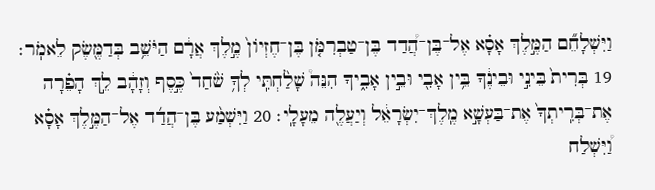וַיִּשְׁלָחֵ֞ם הַמֶּ֣לֶךְ אָסָ֗א אֶל־בֶּן־הֲ֠דַד בֶּן־טַבְרִמֹּ֤ן בֶּן־חֶזְיוֹן֙ מֶ֣לֶךְ אֲרָ֔ם הַיֹּשֵׁ֥ב בְּדַמֶּ֖שֶׂק לֵאמֹֽר׃ 19 בְּרִית֙ בֵּינִ֣י וּבֵינֶ֔ךָ בֵּ֥ין אָבִ֖י וּבֵ֣ין אָבִ֑יךָ הִנֵּה֩ שָׁלַ֨חְתִּֽי לְךָ֥ שֹׁ֙חַד֙ כֶּ֣סֶף וְזָהָ֔ב לֵ֣ךְ הָפֵ֗רָה אֶת־בְּרִֽיתְךָ֙ אֶת־בַּעְשָׁ֣א מֶֽלֶךְ־יִשְׂרָאֵ֔ל וְיַעֲלֶ֖ה מֵעָלָֽי׃ 20 וַיִּשְׁמַ֨ע בֶּן־הֲדַ֜ד אֶל־הַמֶּ֣לֶךְ אָסָ֗א וַ֠יִּשְׁלַח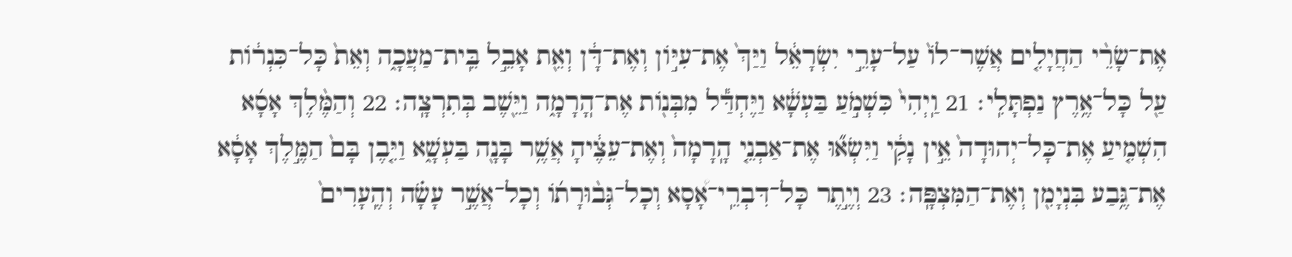אֶת־שָׂרֵ֨י הַחֲיָלִ֤ים אֲשֶׁר־לוֹ֙ עַל־עָרֵ֣י יִשְׂרָאֵ֔ל וַיַּךְ֙ אֶת־עִיּ֣וֹן וְאֶת־דָּ֔ן וְאֵ֖ת אָבֵ֣ל בֵּֽית־מַעֲכָ֑ה וְאֵת֙ כָּל־כִּנְר֔וֹת עַ֖ל כָּל־אֶ֥רֶץ נַפְתָּלִֽי׃ 21 וַֽיְהִי֙ כִּשְׁמֹ֣עַ בַּעְשָׁ֔א וַיֶּחְדַּ֕ל מִבְּנ֖וֹת אֶת־הֽ͏ָרָמָ֑ה וַיֵּ֖שֶׁב בְּתִרְצָֽה׃ 22 וְהַמֶּ֨לֶךְ אָסָ֜א הִשְׁמִ֤יעַ אֶת־כָּל־יְהוּדָה֙ אֵ֣ין נָקִ֔י וַיִּשְׂא֞וּ אֶת־אַבְנֵ֤י הָֽרָמָה֙ וְאֶת־עֵצֶ֔יהָ אֲשֶׁ֥ר בָּנָ֖ה בַּעְשָׁ֑א וַיִּ֤בֶן בָּם֙ הַמֶּ֣לֶךְ אָסָ֔א אֶת־גֶּ֥בַע בִּנְיָמִ֖ן וְאֶת־הַמִּצְפָּֽה׃ 23 וְיֶ֣תֶר כָּל־דִּבְרֵֽי־אָ֠סָא וְכָל־גְּב֨וּרָת֜וֹ וְכָל־אֲשֶׁ֣ר עָשָׂ֗ה וְהֶֽעָרִים֙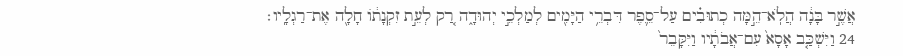אֲשֶׁ֣ר בָּנָ֔ה הֲלֹֽא־הֵ֣מָּה כְתוּבִ֗ים עַל־סֵ֛פֶר דִּבְרֵ֥י הַיָּמִ֖ים לְמַלְכֵ֣י יְהוּדָ֑ה רַ֚ק לְעֵ֣ת זִקְנָת֔וֹ חָלָ֖ה אֶת־רַגְלָֽיו׃ 24 וַיִּשְׁכַּ֤ב אָסָא֙ עִם־אֲבֹתָ֔יו וַיִּקָּבֵר֙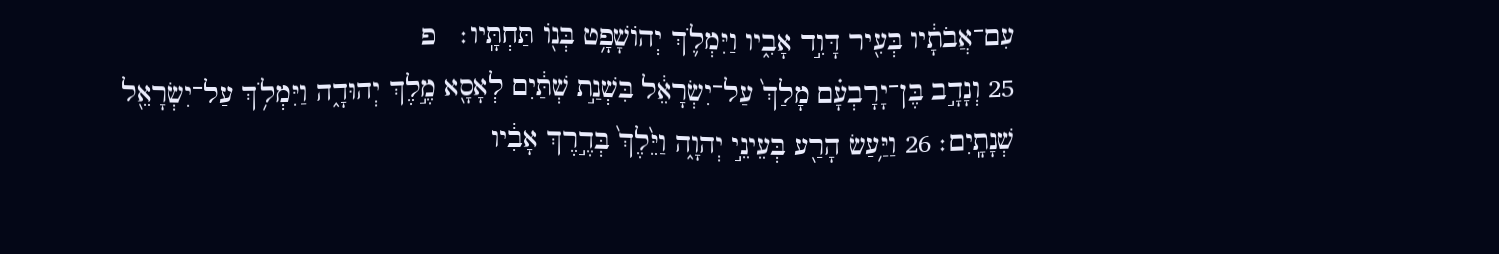עִם־אֲבֹתָ֔יו בְּעִ֖יר דָּוִ֣ד אָבִ֑יו וַיִּמְלֹ֛ךְ יְהוֹשָׁפָ֥ט בְּנ֖וֹ תַּחְתָּֽיו׃   פ
25 וְנָדָ֣ב בֶּן־יָרָבְעָ֗ם מָלַךְ֙ עַל־יִשְׂרָאֵ֔ל בִּשְׁנַ֣ת שְׁתַּ֔יִם לְאָסָ֖א מֶ֣לֶךְ יְהוּדָ֑ה וַיִּמְלֹ֥ךְ עַל־יִשְׂרָאֵ֖ל שְׁנָתָֽיִם׃ 26 וַיַּ֥עַשׂ הָרַ֖ע בְּעֵינֵ֣י יְהוָ֑ה וַיֵּ֙לֶךְ֙ בְּדֶ֣רֶךְ אָבִ֔יו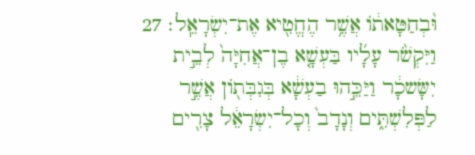וּ֨בְחַטָּאת֔וֹ אֲשֶׁ֥ר הֶחֱטִ֖יא אֶת־יִשְׂרָאֵֽל׃ 27 וַיִּקְשֹׁ֨ר עָלָ֜יו בַּעְשָׁ֤א בֶן־אֲחִיָּה֙ לְבֵ֣ית יִשָּׂשכָ֔ר וַיַּכֵּ֣הוּ בַעְשָׁ֔א בְּגִבְּת֖וֹן אֲשֶׁ֣ר לַפְּלִשְׁתִּ֑ים וְנָדָב֙ וְכָל־יִשְׂרָאֵ֔ל צָרִ֖ים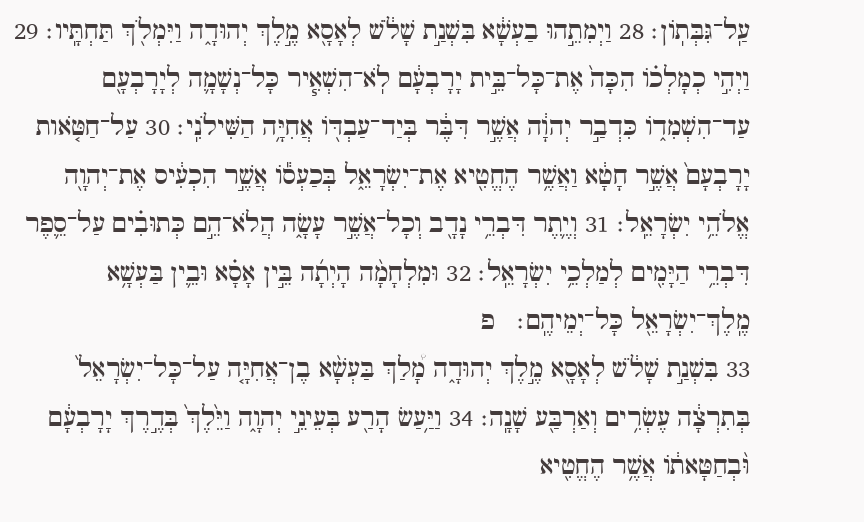עַֽל־גִּבְּתֽוֹן׃ 28 וַיְמִתֵ֣הוּ בַעְשָׁ֔א בִּשְׁנַ֣ת שָׁלֹ֔שׁ לְאָסָ֖א מֶ֣לֶךְ יְהוּדָ֑ה וַיִּמְלֹ֖ךְ תַּחְתָּֽיו׃ 29 וַיְהִ֣י כְמָלְכ֗וֹ הִכָּה֙ אֶת־כָּל־בֵּ֣ית יָרָבְעָ֔ם לֹֽא־הִשְׁאִ֧יר כָּל־נְשָׁמָ֛ה לְיָרָבְעָ֖ם עַד־הִשְׁמִד֑וֹ כִּדְבַ֣ר יְהוָ֔ה אֲשֶׁ֣ר דִּבֶּ֔ר בְּיַד־עַבְדּ֖וֹ אֲחִיָּ֥ה הַשִּׁילֹנִֽי׃ 30 עַל־חַטֹּ֤אות יָרָבְעָם֙ אֲשֶׁ֣ר חָטָ֔א וַאֲשֶׁ֥ר הֶחֱטִ֖יא אֶת־יִשְׂרָאֵ֑ל בְּכַעְס֕וֹ אֲשֶׁ֣ר הִכְעִ֔יס אֶת־יְהוָ֖ה אֱלֹהֵ֥י יִשְׂרָאֵֽל׃ 31 וְיֶ֛תֶר דִּבְרֵ֥י נָדָ֖ב וְכָל־אֲשֶׁ֣ר עָשָׂ֑ה הֲלֹא־הֵ֣ם כְּתוּבִ֗ים עַל־סֵ֛פֶר דִּבְרֵ֥י הַיָּמִ֖ים לְמַלְכֵ֥י יִשְׂרָאֵֽל׃ 32 וּמִלְחָמָ֨ה הָיְתָ֜ה בֵּ֣ין אָסָ֗א וּבֵ֛ין בַּעְשָׁ֥א מֶֽלֶךְ־יִשְׂרָאֵ֖ל כָּל־יְמֵיהֶֽם׃   פ
33 בִּשְׁנַ֣ת שָׁלֹ֔שׁ לְאָסָ֖א מֶ֣לֶךְ יְהוּדָ֑ה מָ֠לַךְ בַּעְשָׁ֨א בֶן־אֲחִיָּ֤ה עַל־כָּל־יִשְׂרָאֵל֙ בְּתִרְצָ֔ה עֶשְׂרִ֥ים וְאַרְבַּ֖ע שָׁנָֽה׃ 34 וַיַּ֥עַשׂ הָרַ֖ע בְּעֵינֵ֣י יְהוָ֑ה וַיֵּ֙לֶךְ֙ בְּדֶ֣רֶךְ יָרָבְעָ֔ם וּ֨בְחַטָּאת֔וֹ אֲשֶׁ֥ר הֶחֱטִ֖יא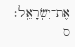אֶת־יִשְׂרָאֵֽל׃   ס